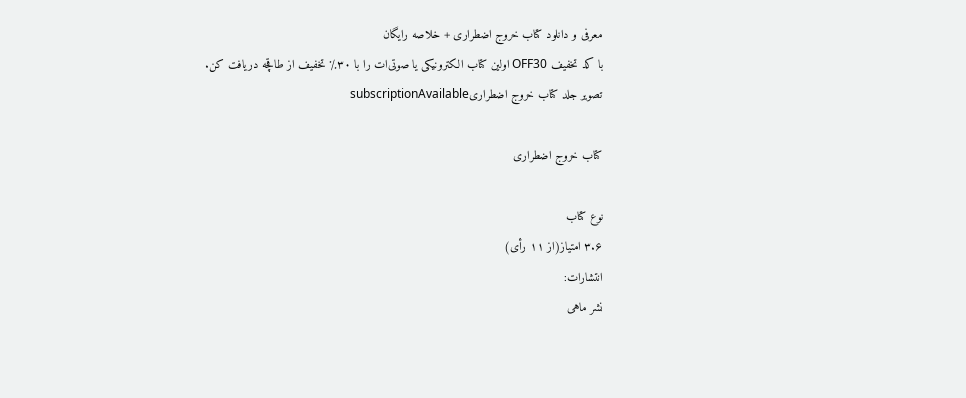معرفی و دانلود کتاب خروج اضطراری + خلاصه رایگان
با کد تخفیف OFF30 اولین کتاب الکترونیکی یا صوتی‌ات را با ۳۰٪ تخفیف از طاقچه دریافت کن.
تصویر جلد کتاب خروج اضطراریsubscriptionAvailable

کتاب خروج اضطراری

نوع کتاب
۳.۶ امتیاز(از ۱۱ رأی)
انتشارات:
نشر ماهی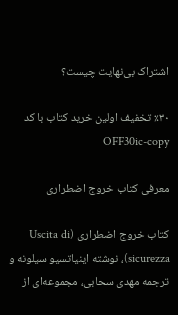اشتراک بی‌نهایت چیست؟

٪۳۰ تخفیف اولین خرید کتاب با کد OFF30ic-copy

معرفی کتاب خروج اضطراری

کتاب خروج اضطراری (Uscita di sicurezza)، نوشته اینیاتسیو سیلونه و ترجمه مهدی سحابی، مجموعه‌ای از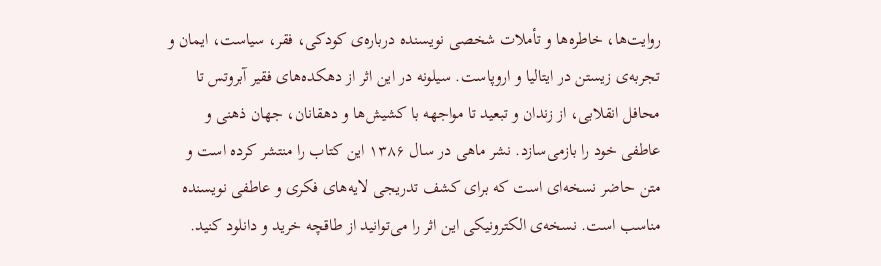روایت‌ها، خاطره‌ها و تأملات شخصی نویسنده درباره‌ی کودکی، فقر، سیاست، ایمان و تجربه‌ی زیستن در ایتالیا و اروپاست. سیلونه در این اثر از دهکده‌های فقیر آبروتس تا محافل انقلابی، از زندان و تبعید تا مواجهه با کشیش‌ها و دهقانان، جهان ذهنی و عاطفی خود را بازمی‌سازد. نشر ماهی در سال ۱۳۸۶ این کتاب را منتشر کرده است و متن حاضر نسخه‌ای است که برای کشف تدریجی لایه‌های فکری و عاطفی نویسنده مناسب است. نسخه‌ی الکترونیکی این اثر را می‌توانید از طاقچه خرید و دانلود کنید.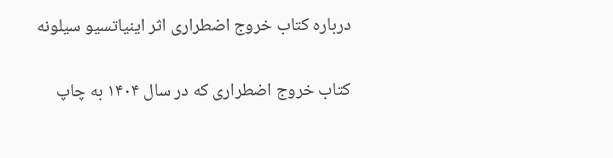درباره کتاب خروج اضطراری اثر اینیاتسیو سیلونه

کتاب خروج اضطراری که در سال ۱۴۰۴ به چاپ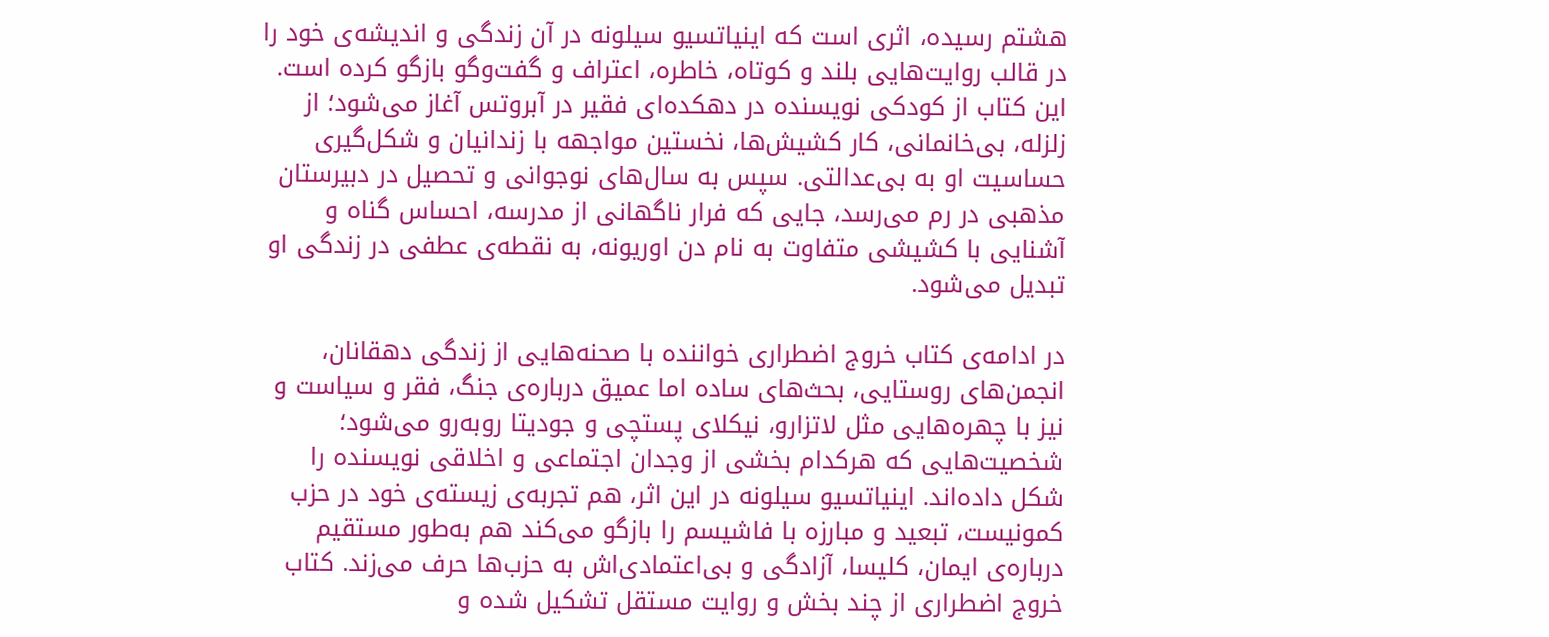هشتم رسیده، اثری است که اینیاتسیو سیلونه در آن زندگی و اندیشه‌ی خود را در قالب روایت‌هایی بلند و کوتاه، خاطره، اعتراف و گفت‌وگو بازگو کرده است. این کتاب از کودکی نویسنده در دهکده‌ای فقیر در آبروتس آغاز می‌شود؛ از زلزله، بی‌خانمانی، کار کشیش‌ها، نخستین مواجهه با زندانیان و شکل‌گیری حساسیت او به بی‌عدالتی. سپس به سال‌های نوجوانی و تحصیل در دبیرستان مذهبی در رم می‌رسد، جایی که فرار ناگهانی از مدرسه، احساس گناه و آشنایی با کشیشی متفاوت به نام دن اوریونه، به نقطه‌ی عطفی در زندگی او تبدیل می‌شود.

در ادامه‌ی کتاب خروج اضطراری خواننده با صحنه‌هایی از زندگی دهقانان، انجمن‌های روستایی، بحث‌های ساده اما عمیق درباره‌ی جنگ، فقر و سیاست و نیز با چهره‌هایی مثل لاتزارو، نیکلای پستچی و جودیتا روبه‌رو می‌شود؛ شخصیت‌هایی که هرکدام بخشی از وجدان اجتماعی و اخلاقی نویسنده را شکل داده‌اند. اینیاتسیو سیلونه در این اثر، هم تجربه‌ی زیسته‌ی خود در حزب کمونیست، تبعید و مبارزه با فاشیسم را بازگو می‌کند هم به‌طور مستقیم درباره‌ی ایمان، کلیسا، آزادگی و بی‌اعتمادی‌اش به حزب‌ها حرف می‌زند. کتاب خروج اضطراری از چند بخش و روایت مستقل تشکیل شده و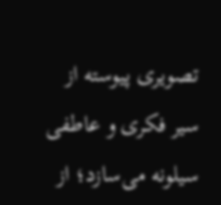تصویری پیوسته از سیر فکری و عاطفی سیلونه می‌سازد؛ از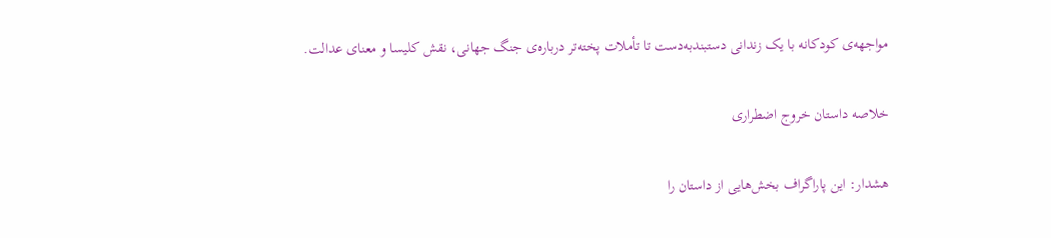مواجهه‌ی کودکانه با یک زندانی دستبندبه‌دست تا تأملات پخته‌تر درباره‌ی جنگ جهانی، نقش کلیسا و معنای عدالت.

خلاصه داستان خروج اضطراری

هشدار: این پاراگراف بخش‌هایی از داستان را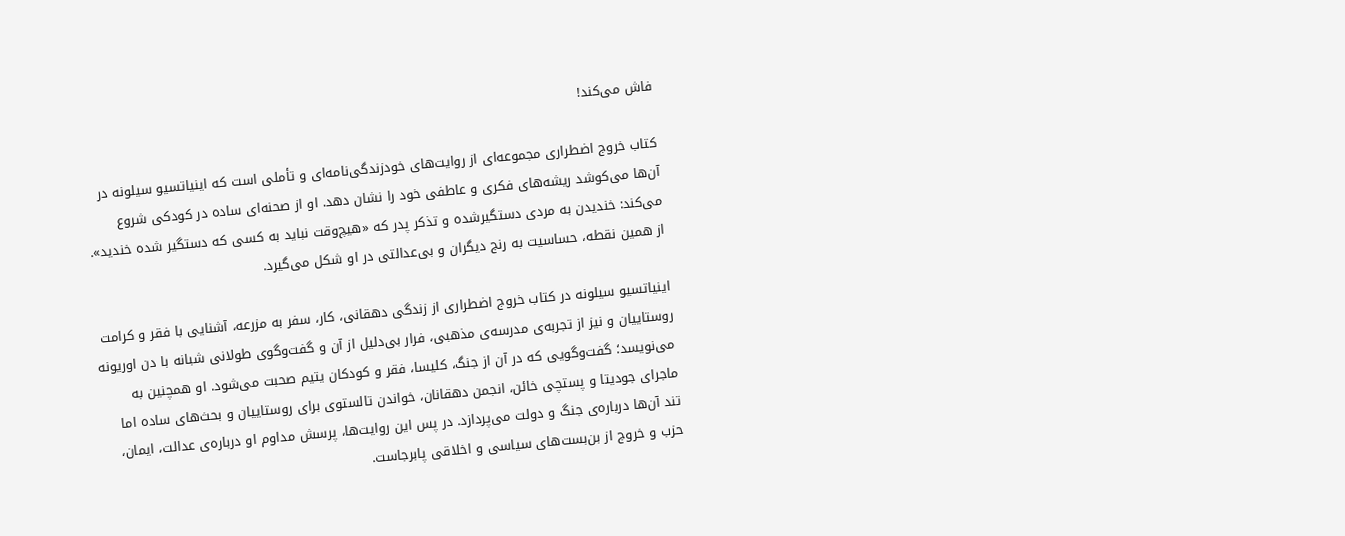فاش می‌کند!

کتاب خروج اضطراری مجموعه‌ای از روایت‌های خودزندگی‌نامه‌ای و تأملی است که اینیاتسیو سیلونه در آن‌ها می‌کوشد ریشه‌های فکری و عاطفی خود را نشان دهد. او از صحنه‌ای ساده در کودکی شروع می‌کند: خندیدن به مردی دستگیرشده و تذکر پدر که «هیچ‌وقت نباید به کسی که دستگیر شده خندید». از همین نقطه، حساسیت به رنج دیگران و بی‌عدالتی در او شکل می‌گیرد.

اینیاتسیو سیلونه در کتاب خروج اضطراری از زندگی دهقانی، کار، سفر به مزرعه، آشنایی با فقر و کرامت روستاییان و نیز از تجربه‌ی مدرسه‌ی مذهبی، فرار بی‌دلیل از آن و گفت‌وگوی طولانی شبانه با دن اوریونه می‌نویسد؛ گفت‌وگویی که در آن از جنگ، کلیسا، فقر و کودکان یتیم صحبت می‌شود. او همچنین به ماجرای جودیتا و پستچی خائن، انجمن دهقانان، خواندن تالستوی برای روستاییان و بحث‌های ساده اما تند آن‌ها درباره‌ی جنگ و دولت می‌پردازد. در پس این روایت‌ها، پرسش مداوم او درباره‌ی عدالت، ایمان، حزب و خروج از بن‌بست‌های سیاسی و اخلاقی پابرجاست.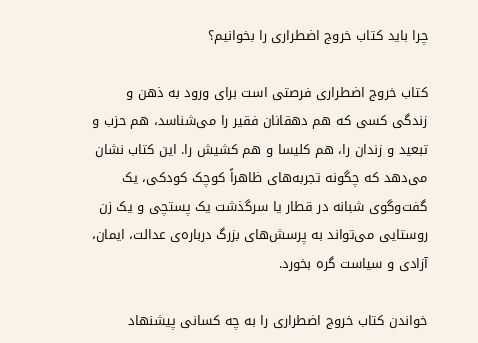چرا باید کتاب خروج اضطراری را بخوانیم؟

کتاب خروج اضطراری فرصتی است برای ورود به ذهن و زندگی کسی که هم دهقانان فقیر را می‌شناسد، هم حزب و تبعید و زندان را، هم کلیسا و هم کشیش را. این کتاب نشان می‌دهد که چگونه تجربه‌های ظاهراً کوچک کودکی، یک گفت‌وگوی شبانه در قطار یا سرگذشت یک پستچی و یک زن روستایی می‌تواند به پرسش‌های بزرگ درباره‌ی عدالت، ایمان، آزادی و سیاست گره بخورد.

خواندن کتاب خروج اضطراری را به چه کسانی پیشنهاد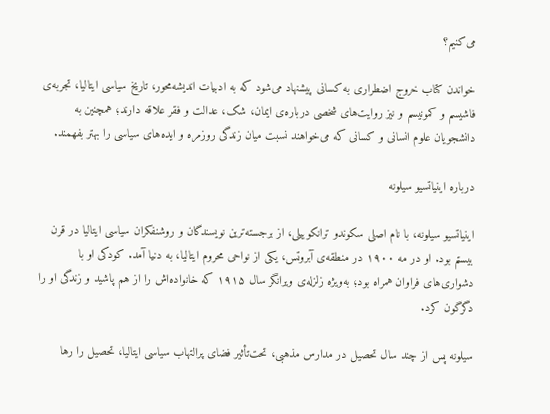می‌کنیم؟

خواندن کتاب خروج اضطراری به کسانی پیشنهاد می‌شود که به ادبیات اندیشه‌محور، تاریخ سیاسی ایتالیا، تجربه‌ی فاشیسم و کمونیسم و نیز روایت‌های شخصی درباره‌ی ایمان، شک، عدالت و فقر علاقه دارند؛ همچنین به دانشجویان علوم انسانی و کسانی که می‌خواهند نسبت میان زندگی روزمره و ایده‌های سیاسی را بهتر بفهمند.

درباره اینیاتسیو سیلونه

اینیاتسیو سیلونه، با نام اصلی سکوندو ترانکوییلی، از برجسته‌ترین نویسندگان و روشنفکران سیاسی ایتالیا در قرن بیستم بود. او در مه ۱۹۰۰ در منطقه‌ی آبروتس، یکی از نواحی محروم ایتالیا، به دنیا آمد. کودکی او با دشواری‌های فراوان همراه بود؛ به‌ویژه زلزله‌ی ویرانگر سال ۱۹۱۵ که خانواده‌اش را از هم پاشید و زندگی او را دگرگون کرد.

سیلونه پس از چند سال تحصیل در مدارس مذهبی، تحت‌تأثیر فضای پرالتهاب سیاسی ایتالیا، تحصیل را رها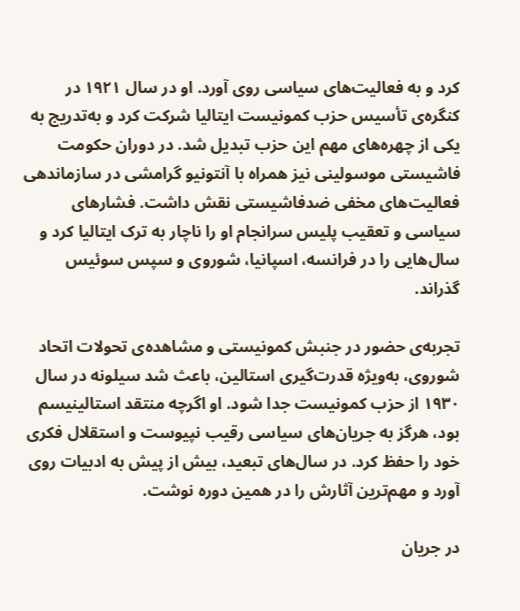کرد و به فعالیت‌های سیاسی روی آورد. او در سال ۱۹۲۱ در کنگره‌ی تأسیس حزب کمونیست ایتالیا شرکت کرد و به‌تدریج به یکی از چهره‌های مهم این حزب تبدیل شد. در دوران حکومت فاشیستی موسولینی نیز همراه با آنتونیو گرامشی در سازماندهی فعالیت‌های مخفی ضدفاشیستی نقش داشت. فشارهای سیاسی و تعقیب پلیس سرانجام او را ناچار به ترک ایتالیا کرد و سال‌هایی را در فرانسه، اسپانیا، شوروی و سپس سوئیس گذراند.

تجربه‌ی حضور در جنبش کمونیستی و مشاهده‌ی تحولات اتحاد شوروی، به‌ویژه قدرت‌گیری استالین، باعث شد سیلونه در سال ۱۹۳۰ از حزب کمونیست جدا شود. او اگرچه منتقد استالینیسم بود، هرگز به جریان‌های سیاسی رقیب نپیوست و استقلال فکری خود را حفظ کرد. در سال‌های تبعید، بیش از پیش به ادبیات روی آورد و مهم‌ترین آثارش را در همین دوره نوشت.

در جریان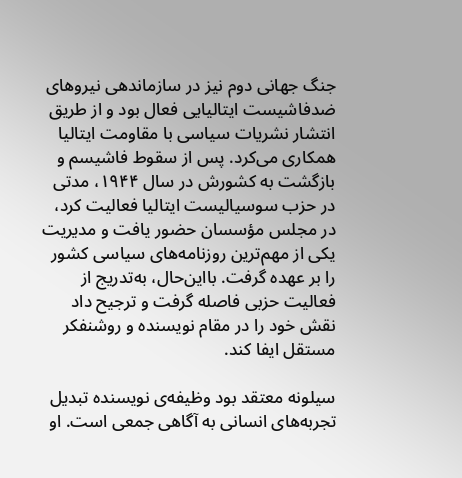جنگ جهانی دوم نیز در سازماندهی نیروهای ضدفاشیست ایتالیایی فعال بود و از طریق انتشار نشریات سیاسی با مقاومت ایتالیا همکاری می‌کرد. پس از سقوط فاشیسم و بازگشت به کشورش در سال ۱۹۴۴، مدتی در حزب سوسیالیست ایتالیا فعالیت کرد، در مجلس مؤسسان حضور یافت و مدیریت یکی از مهم‌ترین روزنامه‌های سیاسی کشور را بر عهده گرفت. بااین‌حال، به‌تدریج از فعالیت حزبی فاصله گرفت و ترجیح داد نقش خود را در مقام نویسنده و روشنفکر مستقل ایفا کند.

سیلونه معتقد بود وظیفه‌ی نویسنده تبدیل تجربه‌های انسانی به آگاهی جمعی است. او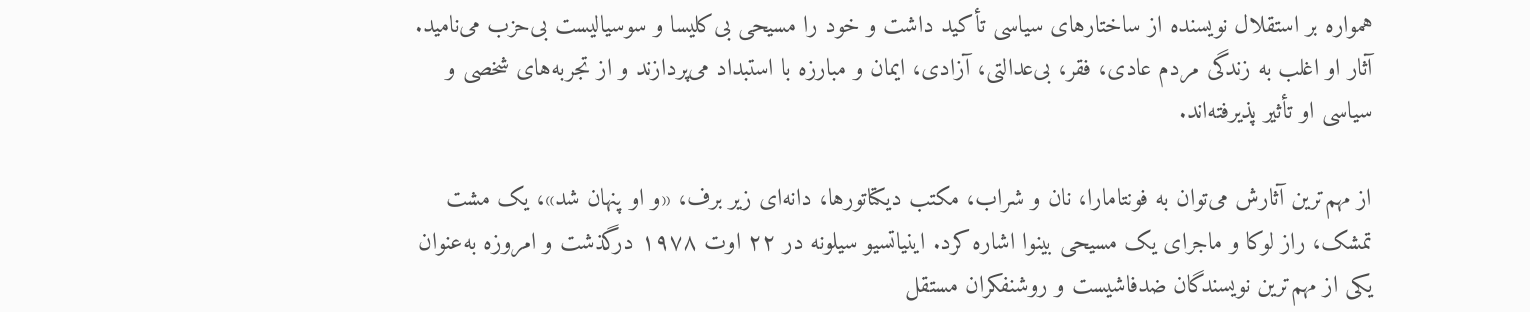همواره بر استقلال نویسنده از ساختارهای سیاسی تأکید داشت و خود را مسیحی بی‌کلیسا و سوسیالیست بی‌حزب می‌نامید. آثار او اغلب به زندگی مردم عادی، فقر، بی‌عدالتی، آزادی، ایمان و مبارزه با استبداد می‌پردازند و از تجربه‌های شخصی و سیاسی او تأثیر پذیرفته‌اند.

از مهم‌ترین آثارش می‌توان به فونتامارا، نان و شراب، مکتب دیکتاتورها، دانه‌ای زیر برف، «و او پنهان شد»، یک مشت تمشک، راز لوکا و ماجرای یک مسیحی بینوا اشاره کرد. اینیاتسیو سیلونه در ۲۲ اوت ۱۹۷۸ درگذشت و امروزه به‌عنوان یکی از مهم‌ترین نویسندگان ضدفاشیست و روشنفکران مستقل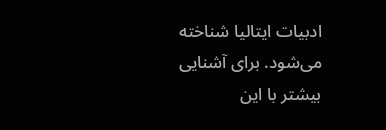ادبیات ایتالیا شناخته می‌شود. برای آشنایی بیشتر با این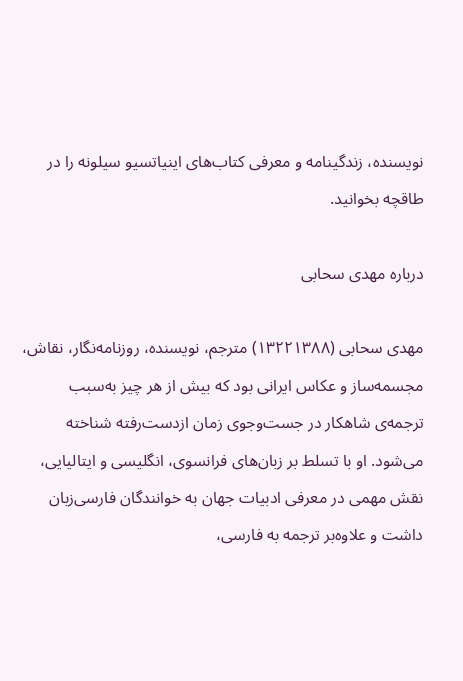نویسنده، زندگینامه و معرفی کتاب‌های اینیاتسیو سیلونه را در طاقچه بخوانید.

درباره مهدی سحابی

مهدی سحابی (۱۳۲۲۱۳۸۸) مترجم، نویسنده، روزنامه‌نگار، نقاش، مجسمه‌ساز و عکاس ایرانی بود که بیش از هر چیز به‌سبب ترجمه‌ی شاهکار در جست‌وجوی زمان ازدست‌رفته شناخته می‌شود. او با تسلط بر زبان‌های فرانسوی، انگلیسی و ایتالیایی، نقش مهمی در معرفی ادبیات جهان به خوانندگان فارسی‌زبان داشت و علاوه‌بر ترجمه به فارسی،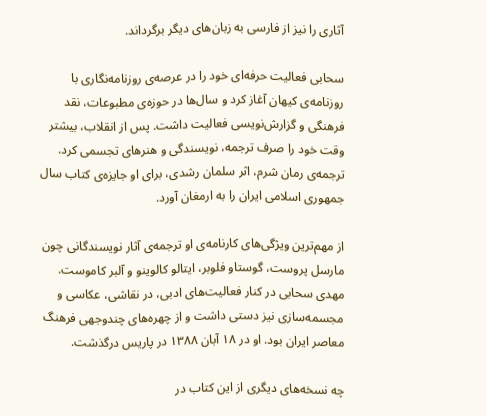آثاری را نیز از فارسی به زبان‌های دیگر برگرداند.

سحابی فعالیت حرفه‌ای خود را در عرصه‌ی روزنامه‌نگاری با روزنامه‌ی کیهان آغاز کرد و سال‌ها در حوزه‌ی مطبوعات، نقد فرهنگی و گزارش‌نویسی فعالیت داشت. پس از انقلاب، بیشتر وقت خود را صرف ترجمه، نویسندگی و هنرهای تجسمی کرد. ترجمه‌ی رمان شرم، اثر سلمان رشدی، برای او جایزه‌ی کتاب سال جمهوری اسلامی ایران را به ارمغان آورد.

از مهم‌ترین ویژگی‌های کارنامه‌ی او ترجمه‌ی آثار نویسندگانی چون مارسل پروست، گوستاو فلوبر، ایتالو کالوینو و آلبر کاموست. مهدی سحابی در کنار فعالیت‌های ادبی، در نقاشی، عکاسی و مجسمه‌سازی نیز دستی داشت و از چهره‌های چندوجهی فرهنگ معاصر ایران بود. او در ۱۸ آبان ۱۳۸۸ در پاریس درگذشت.

چه نسخه‌های دیگری از این کتاب در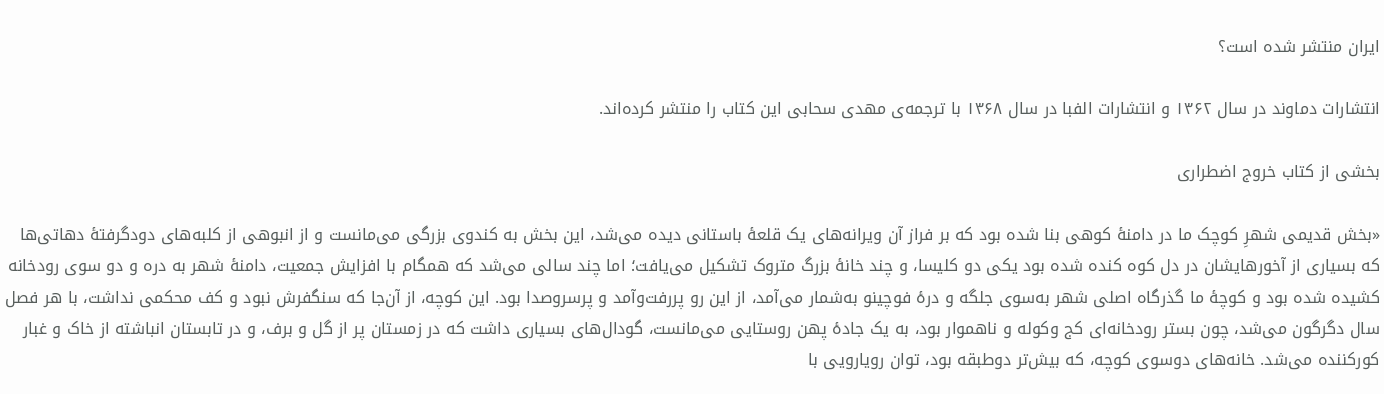ایران منتشر شده است؟

انتشارات دماوند در سال ۱۳۶۲ و انتشارات الفبا در سال ۱۳۶۸ با ترجمه‌ی مهدی سحابی این کتاب را منتشر کرده‌اند.

بخشی از کتاب خروج اضطراری

«بخش قدیمی شهرِ کوچک ما در دامنهٔ کوهی بنا شده بود که بر فراز آن ویرانه‌های یک قلعهٔ باستانی دیده می‌شد، این بخش به کندوی بزرگی می‌مانست و از انبوهی از کلبه‌های دودگرفتهٔ دهاتی‌ها که بسیاری از آخورهایشان در دل کوه کنده شده بود یکی دو کلیسا، و چند خانهٔ بزرگ متروک تشکیل می‌یافت؛ اما چند سالی می‌شد که همگام با افزایش جمعیت، دامنهٔ شهر به دره و دو سوی رودخانه کشیده شده بود و کوچهٔ ما گذرگاه اصلی شهر به‌سوی جلگه و درهٔ فوچینو به‌شمار می‌آمد، از این رو پررفت‌وآمد و پرسروصدا بود. این کوچه، از آن‌جا که سنگفرش نبود و کف محکمی نداشت، با هر فصل سال دگرگون می‌شد، چون بستر رودخانه‌ای کج وکوله و ناهموار بود، به یک جادهٔ پهن روستایی می‌مانست، گودال‌های بسیاری داشت که در زمستان پر از گل و برف، و در تابستان انباشته از خاک و غبار کورکننده می‌شد. خانه‌های دوسوی کوچه، که بیش‌تر دوطبقه بود، توان رویارویی با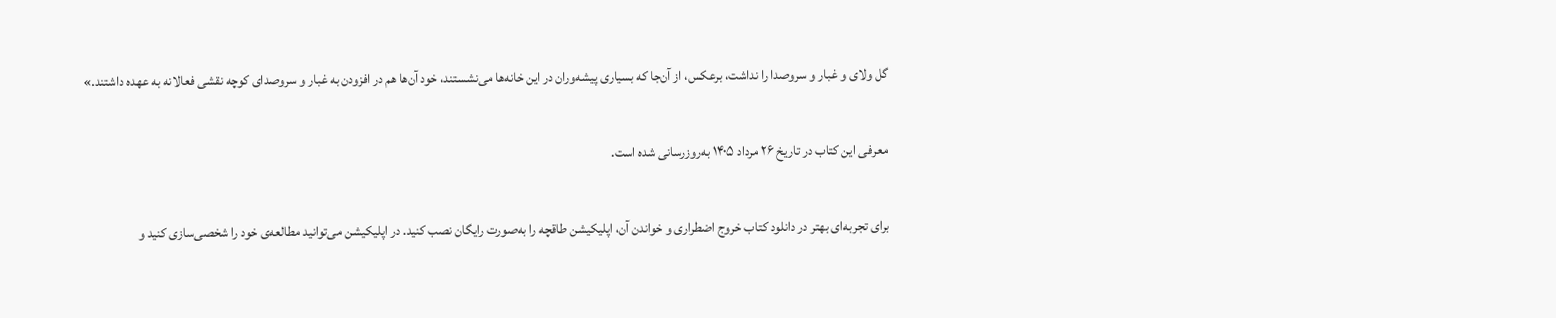گل ولای و غبار و سروصدا را نداشت، برعکس، از آن‌جا که بسیاری پیشه‌وران در این خانه‌ها می‌نشستند، خود آن‌ها هم در افزودن به غبار و سروصدای کوچه نقشی فعالانه به عهده داشتند.»

معرفی این کتاب در تاریخ ۲۶ مرداد ۱۴۰۵ به‌روزرسانی شده است.

برای تجربه‌ای بهتر در دانلود کتاب خروج اضطراری و خواندن آن، اپلیکیشن طاقچه را به‌صورت رایگان نصب کنید. در اپلیکیشن می‌توانید مطالعه‌ی خود را شخصی‌سازی کنید و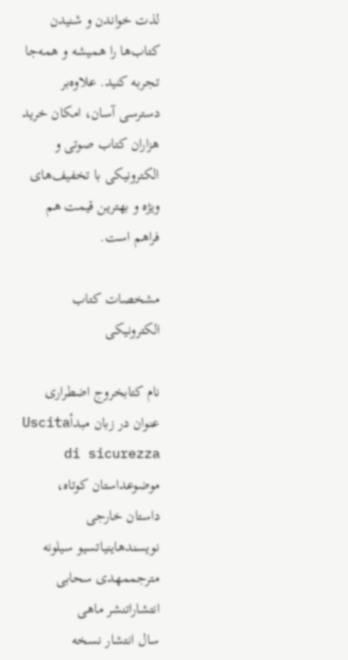لذت خواندن و شنیدن کتاب‌ها را همیشه و همه‌جا تجربه کنید. علاوه‌بر دسترسی آسان، امکان خرید هزاران کتاب صوتی و الکترونیکی با تخفیف‌های ویژه و بهترین قیمت هم فراهم است.

مشخصات کتاب الکترونیکی

نام کتابخروج اضطراری
عنوان در زبان مبدأUscita di sicurezza
موضوعداستان کوتاه، داستان خارجی
نویسندهاینیاتسیو سیلونه
مترجممهدی سحابی
انتشاراتنشر ماهی
سال انتشار نسخه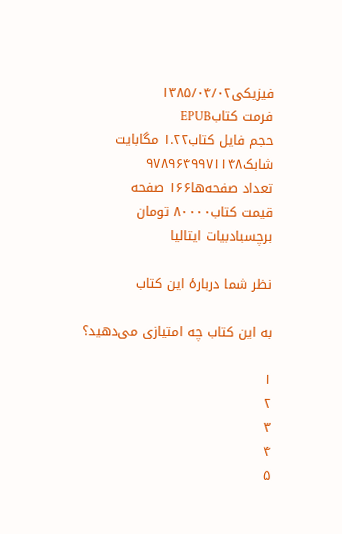فیزیکی۱۳۸۵/۰۴/۰۲
فرمت کتابEPUB
حجم فایل کتاب۱.۲۲ مگابایت
شابک۹۷۸۹۶۴۹۹۷۱۱۴۸
تعداد صفحه‌ها۱۶۶ صفحه
قیمت کتاب۸۰۰۰۰ تومان
برچسبادبیات ایتالیا

نظر شما دربارهٔ این کتاب

به این کتاب چه امتیازی می‌دهید؟

۱
۲
۳
۴
۵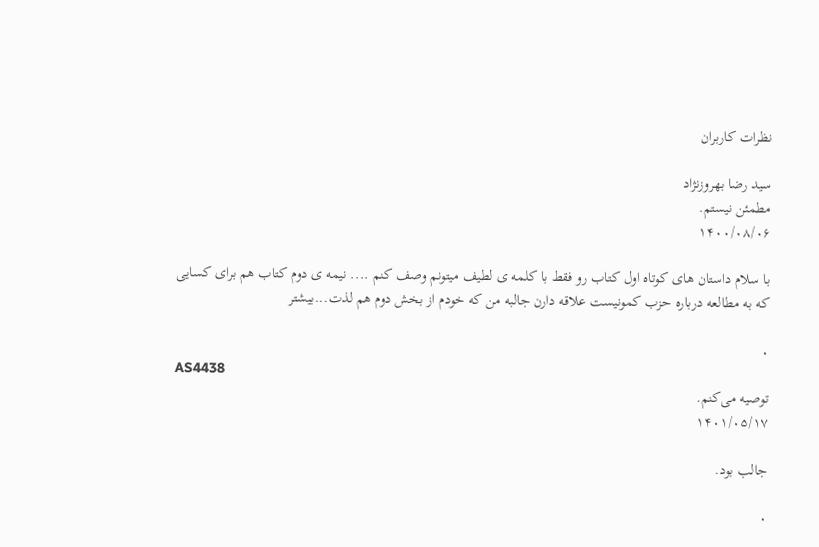نظرات کاربران

سید رضا بهروزنژاد
مطمئن نیستم.
۱۴۰۰/۰۸/۰۶

با سلام داستان های کوتاه اول کتاب رو فقط با کلمه ی لطیف میتونم وصف کنم .... نیمه ی دوم کتاب هم برای کسایی که به مطالعه درباره حزب کمونیست علاقه دارن جالبه من که خودم از بخش دوم هم لذت...بیشتر

۰
AS4438
توصیه می‌کنم.
۱۴۰۱/۰۵/۱۷

جالب بود.

۰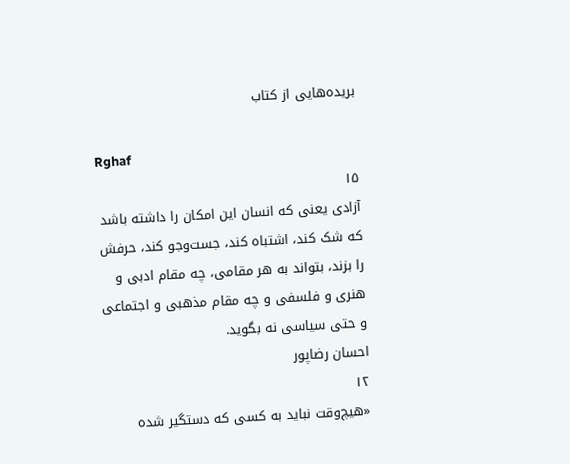بریده‌هایی از کتاب

Rghaf
۱۵
آزادی یعنی که انسان این امکان را داشته باشد که شک کند، اشتباه کند، جست‌وجو کند، حرفش را بزند، بتواند به هر مقامی، چه مقام ادبی و هنری و فلسفی و چه مقام مذهبی و اجتماعی و حتی سیاسی نه بگوید.
احسان رضاپور
۱۲
«هیچ‌وقت نباید به کسی که دستگیر شده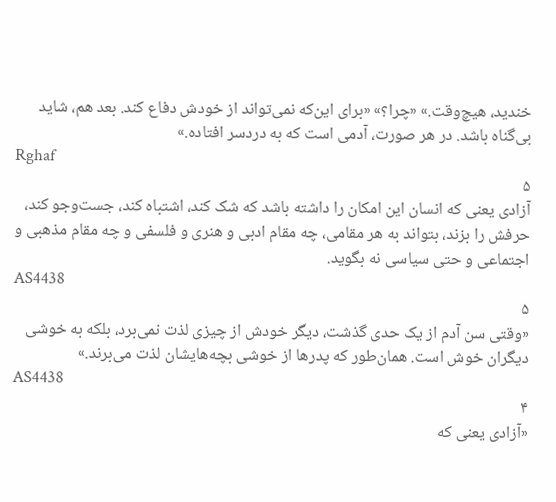خندید، هیچ‌وقت.» «چرا؟» «برای این‌که نمی‌تواند از خودش دفاع کند. بعد هم، شاید بی‌گناه باشد. در هر صورت، آدمی است که به دردسر افتاده.»
Rghaf
۵
آزادی یعنی که انسان این امکان را داشته باشد که شک کند، اشتباه کند، جست‌وجو کند، حرفش را بزند، بتواند به هر مقامی، چه مقام ادبی و هنری و فلسفی و چه مقام مذهبی و اجتماعی و حتی سیاسی نه بگوید.
AS4438
۵
«وقتی سن آدم از یک حدی گذشت، دیگر خودش از چیزی لذت نمی‌برد، بلکه به خوشی دیگران خوش است. همان‌طور که پدرها از خوشی بچه‌هایشان لذت می‌برند.»
AS4438
۴
«آزادی یعنی که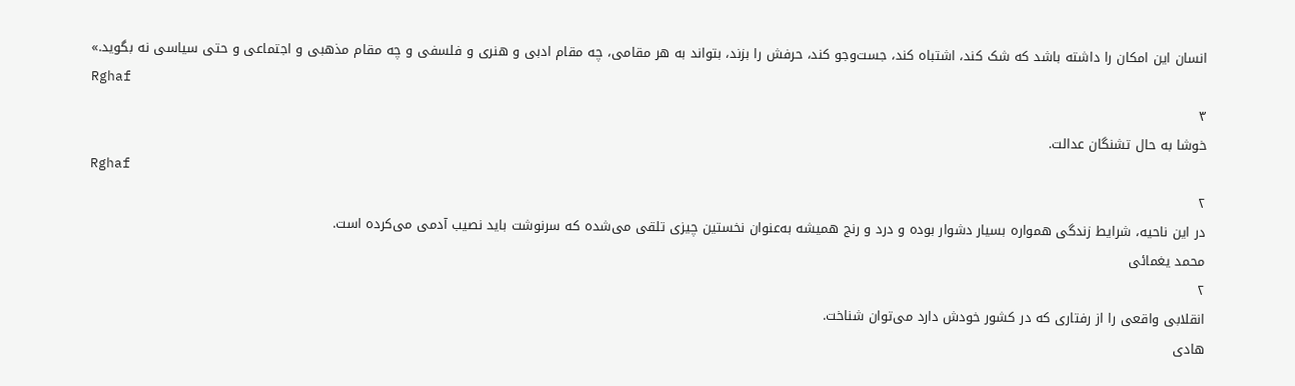انسان این امکان را داشته باشد که شک کند، اشتباه کند، جست‌وجو کند، حرفش را بزند، بتواند به هر مقامی، چه مقام ادبی و هنری و فلسفی و چه مقام مذهبی و اجتماعی و حتی سیاسی نه بگوید.»
Rghaf
۳
خوشا به حال تشنگان عدالت.
Rghaf
۲
در این ناحیه، شرایط زندگی همواره بسیار دشوار بوده و درد و رنج همیشه به‌عنوان نخستین چیزی تلقی می‌شده که سرنوشت باید نصیب آدمی می‌کرده است.
محمد یغمائی
۲
انقلابی واقعی را از رفتاری که در کشور خودش دارد می‌توان شناخت.
هادی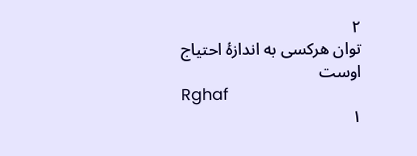۲
توان هرکسی به اندازهٔ احتیاج اوست
Rghaf
۱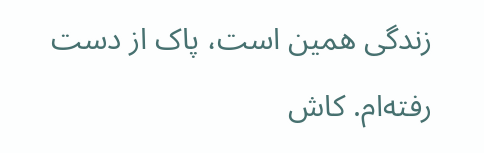زندگی همین است، پاک از دست رفته‌ام. کاش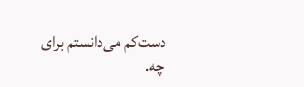دست‌کم می‌دانستم برای چه.